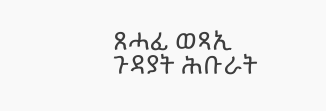ጸሓፊ ወጻኢ ጉዳያት ሕቡራት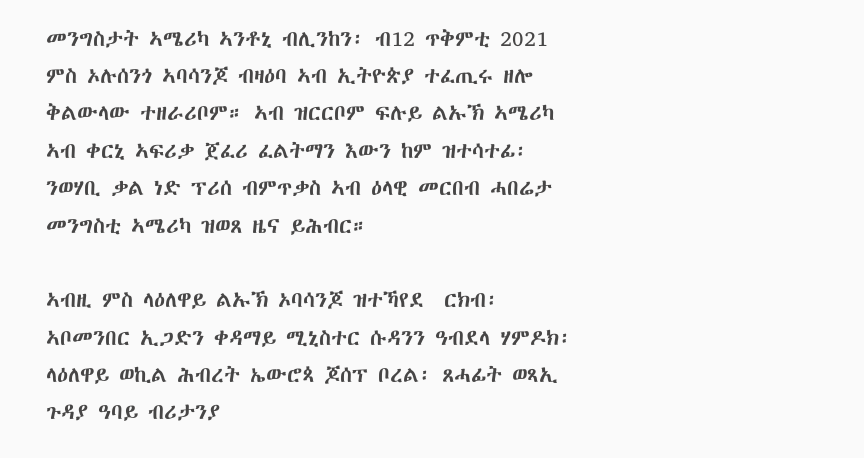መንግስታት ኣሜሪካ ኣንቶኒ ብሊንከን፡ ብ12 ጥቅምቲ 2021 ምስ ኦሉሰንጎ ኣባሳንጆ ብዛዕባ ኣብ ኢትዮጵያ ተፈጢሩ ዘሎ ቅልውላው ተዘራሪቦም። ኣብ ዝርርቦም ፍሉይ ልኡኽ ኣሜሪካ ኣብ ቀርኒ ኣፍሪቃ ጀፈሪ ፈልትማን እውን ከም ዝተሳተፊ፡ ንወሃቢ ቃል ነድ ፕሪሰ ብምጥቃስ ኣብ ዕላዊ መርበብ ሓበሬታ መንግስቲ ኣሜሪካ ዝወጸ ዜና ይሕብር።

ኣብዚ ምስ ላዕለዋይ ልኡኽ ኦባሳንጆ ዝተኻየደ  ርክብ፡ ኣቦመንበር ኢጋድን ቀዳማይ ሚኒስተር ሱዳንን ዓብደላ ሃምዶክ፡ ላዕለዋይ ወኪል ሕብረት ኤውሮጳ ጆሰፕ ቦረል፡ ጸሓፊት ወጻኢ ጉዳያ ዓባይ ብሪታንያ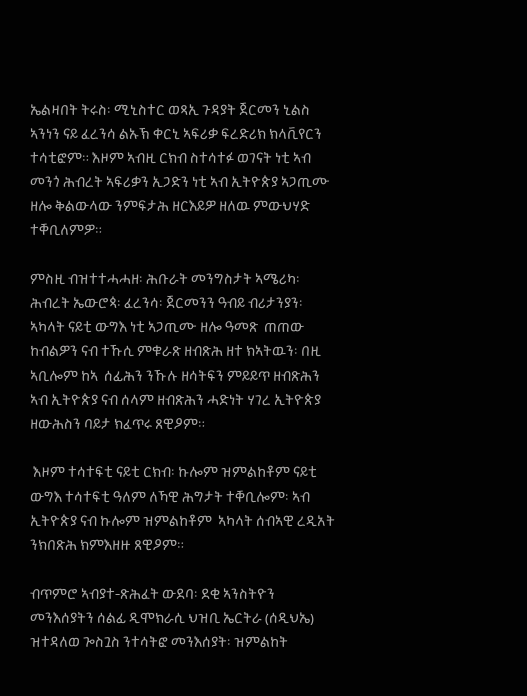ኤልዛበት ትሩስ፡ ሚኒስተር ወጻኢ ጉዳያት ጀርመን ኒልስ ኣንነን ናይ ፈረንሳ ልኡኽ ቀርኒ ኣፍሪቃ ፍረድሪክ ክላቪየርን  ተሳቲፎም። እዞም ኣብዚ ርክብ ስተሳተፉ ወገናት ነቲ ኣብ መንጎ ሕብረት ኣፍሪቃን ኢጋድን ነቲ ኣብ ኢትዮጵያ ኣጋጢሙ ዘሎ ቅልውላው ንምፍታሕ ዘርእይዎ ዘለዉ ምውህሃድ ተቐቢለምዎ።

ምስዚ ብዝተተሓሓዘ፡ ሕቡራት መንግስታት ኣሜሪካ፡ ሕብረት ኤውሮጳ፡ ፈረንሳ፡ ጀርመንን ዓብይ ብሪታንያን፡ ኣካላት ናይቲ ውግእ ነቲ ኣጋጢሙ ዘሎ ዓመጽ  ጠጠው ከብልዎን ናብ ተኹሲ ምቁራጽ ዘብጽሕ ዘተ ክኣትዉን፡ በዚ  ኣቢሎም ከኣ  ሰፊሕን ንኹሉ ዘሳትፍን ምይይጥ ዘብጽሕን ኣብ ኢትዮጵያ ናብ ሰላም ዘብጽሕን ሓድነት ሃገረ ኢትዮጵያ ዘውሕስን ባይታ ክፈጥሩ ጸዊዖም።

 እዞም ተሳተፍቲ ናይቲ ርክብ፡ ኩሎም ዝምልከቶም ናይቲ ውግእ ተሳተፍቲ ዓለም ለኻዊ ሕግታት ተቐቢሎም፡ ኣብ ኢትዮጵያ ናብ ኩሎም ዝምልከቶም  ኣካላት ሰብኣዊ ረዲአት ንክበጽሕ ክምእዘዙ ጸዊዖም።

ብጥምሮ ኣብያተ-ጽሕፈት ውደባ፡ ደቂ ኣንስትዮን መንእሰያትን ሰልፊ ዲሞክራሲ ህዝቢ ኤርትራ (ሰዲህኤ) ዝተዳለወ ጐስጓስ ንተሳትፎ መንእሰያት፡ ዝምልከት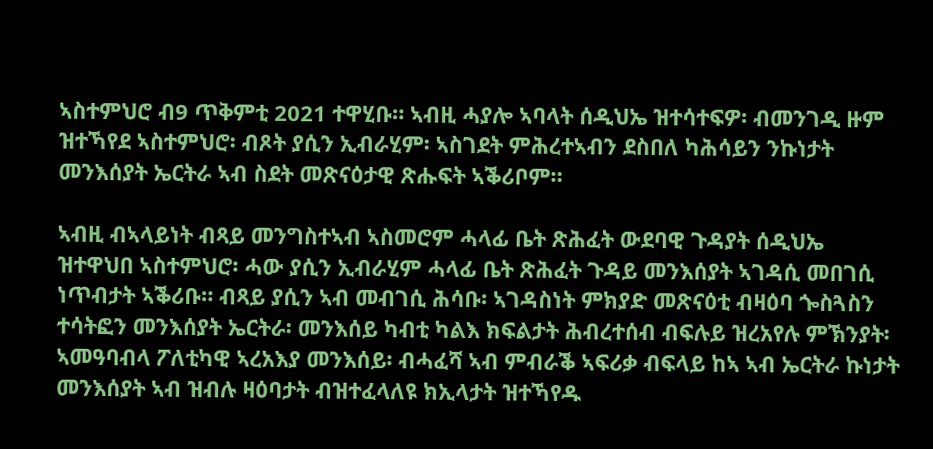ኣስተምህሮ ብ9 ጥቅምቲ 2021 ተዋሂቡ። ኣብዚ ሓያሎ ኣባላት ሰዲህኤ ዝተሳተፍዎ፡ ብመንገዲ ዙም ዝተኻየደ ኣስተምህሮ፡ ብጾት ያሲን ኢብራሂም፡ ኣስገደት ምሕረተኣብን ደስበለ ካሕሳይን ንኩነታት መንእሰያት ኤርትራ ኣብ ስደት መጽናዕታዊ ጽሑፍት ኣቕሪቦም።

ኣብዚ ብኣላይነት ብጻይ መንግስተኣብ ኣስመሮም ሓላፊ ቤት ጽሕፈት ውደባዊ ጉዳያት ሰዲህኤ ዝተዋህበ ኣስተምህሮ፡ ሓው ያሲን ኢብራሂም ሓላፊ ቤት ጽሕፈት ጉዳይ መንእሰያት ኣገዳሲ መበገሲ ነጥብታት ኣቕሪቡ። ብጻይ ያሲን ኣብ መብገሲ ሕሳቡ፡ ኣገዳስነት ምክያድ መጽናዕቲ ብዛዕባ ጐስጓስን ተሳትፎን መንእሰያት ኤርትራ፡ መንእሰይ ካብቲ ካልእ ክፍልታት ሕብረተሰብ ብፍሉይ ዝረአየሉ ምኽንያት፡ ኣመዓባብላ ፖለቲካዊ ኣረአእያ መንእሰይ፡ ብሓፈሻ ኣብ ምብራቕ ኣፍሪቃ ብፍላይ ከኣ ኣብ ኤርትራ ኩነታት መንእሰያት ኣብ ዝብሉ ዛዕባታት ብዝተፈላለዩ ክኢላታት ዝተኻየዱ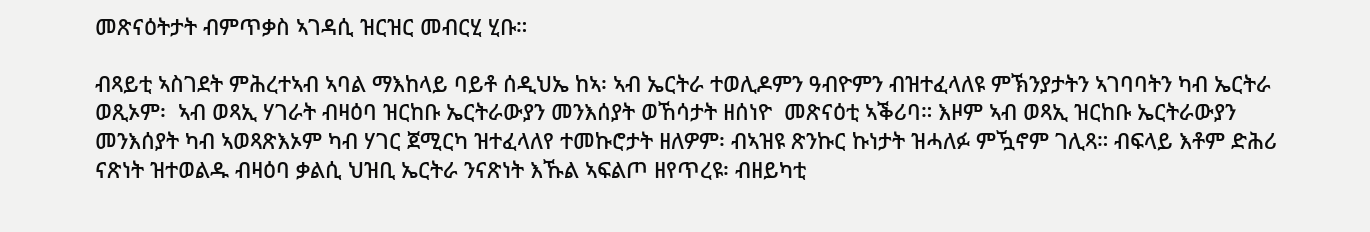መጽናዕትታት ብምጥቃስ ኣገዳሲ ዝርዝር መብርሂ ሂቡ።

ብጻይቲ ኣስገደት ምሕረተኣብ ኣባል ማእከላይ ባይቶ ሰዲህኤ ከኣ፡ ኣብ ኤርትራ ተወሊዶምን ዓብዮምን ብዝተፈላለዩ ምኽንያታትን ኣገባባትን ካብ ኤርትራ ወጺኦም፡  ኣብ ወጻኢ ሃገራት ብዛዕባ ዝርከቡ ኤርትራውያን መንእሰያት ወኸሳታት ዘሰነዮ  መጽናዕቲ ኣቕሪባ። እዞም ኣብ ወጻኢ ዝርከቡ ኤርትራውያን መንእሰያት ካብ ኣወጻጽእኦም ካብ ሃገር ጀሚርካ ዝተፈላለየ ተመኩሮታት ዘለዎም፡ ብኣዝዩ ጽንኩር ኩነታት ዝሓለፉ ምዃኖም ገሊጻ። ብፍላይ እቶም ድሕሪ ናጽነት ዝተወልዱ ብዛዕባ ቃልሲ ህዝቢ ኤርትራ ንናጽነት እኹል ኣፍልጦ ዘየጥረዩ፡ ብዘይካቲ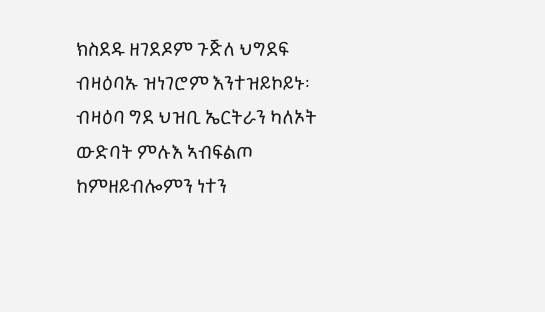ክስደዱ ዘገደዶም ጉጅለ ህግደፍ  ብዛዕባኡ ዝነገሮም እንተዝይኮይኑ፡ ብዛዕባ ግደ ህዝቢ ኤርትራን ካለኦት ውድባት ምሉእ ኣብፍልጦ ከምዘይብሎምን ነተን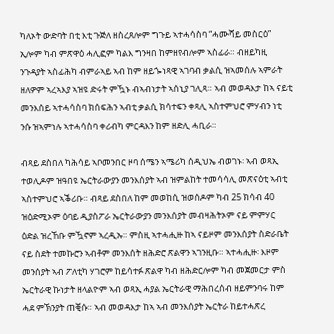ካለኦት ውድባት በቲ እቲ ጉጅለ ዘስረጸሎም ግጉይ ኣተሓሳስባ “ሓሙሻይ መስርዕ” ኢሎም ካብ ምጽዋዕ ሓሊፎም ካልእ ግንዛበ ከምዘየብሎም ኣስፊራ። ብዘይካዚ ንጉዳያት ኣስፊሕካ ብምራኣይ ኣብ ከም ዘይጐነጻዊ ኣገባብ ቃልሲ ዝኣመሰሉ ኣምራት ዘለዎም ኣረኣእያ ኣዝዩ ድሩት ምዃኑ ብኣብነታት ኣሰኒያ ገሊጻ። ኣብ መወዳእታ ከኣ ናይቲ መንእሰይ ኣተሓሳስባ ክሰፍሕን ኣብቲ ቃልሲ ክሳተፍን ቀጻሊ ኣስተምህሮ ምሃብን ነቲ ንሱ ዝኣምነሉ ኣተሓሳስባ ቀሪብካ ምርዳእን ከም ዘድሊ ሓቢራ።

ብጻይ ደስበለ ካሕሳይ ኣቦመንበር ዞባ ሰሜን ኣሜሪካ ሰዲህኤ ብወገኑ፡ ኣብ ወጻኢ ተወሊዶም ዝዓበዩ ኤርትራውያን መንእሰያት ኣብ ዝምልከት ተመሳሳሊ መጽናዕቲ ኣብቲ ኣስተምህሮ ኣቕሪቡ። ብጻይ ደስበለ ከም መወከሲ ዝወሰዶም ካብ 25 ክሳብ 40 ዝዕድሚኦም ዕባይ ዲያስፖራ ኤርትራውያን መንእሰያት መብዛሕትኦም ናይ ምምሃር ዕድል ዝረኸቡ ምዃኖም ኣረዲኡ። ምስዚ ኣተሓሒዙ ከኣ ናይዞም መንእሰያት ስድራቤት ናይ ስደት ተመኩሮን ኣብቶም መንእሰት ዘሕድሮ ጽልዋን ኣገንዚቡ። ኣተሓሒዙ፡ እዞም መንሰያት ኣብ ፖለቲካ ሃገሮም ከይሳተፉ ጽልዋ ካብ ዘሕድርሎም ካብ መጀመርታ ምስ ኤርትራዊ ኩነታት ዘላልዮም ኣብ ወጻኢ ሓያል ኤርትራዊ ማሕበረሰብ ዘይምንባሩ ከም ሓደ ምኽንያት ጠቒሱ። ኣብ መወዳእታ ከኣ ኣብ መንእሰያት ኤርትራ ከይተሓጽረ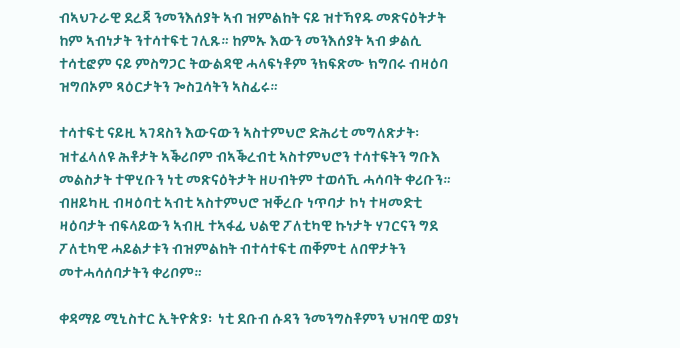ብኣህጉራዊ ደረጃ ንመንእሰያት ኣብ ዝምልከት ናይ ዝተኻየዱ መጽናዕትታት ከም ኣብነታት ንተሳተፍቲ ገሊጹ። ከምኡ እውን መንእሰያት ኣብ ቃልሲ ተሳቲፎም ናይ ምስግጋር ትውልዳዊ ሓላፍነቶም ንክፍጽሙ ክግበሩ ብዛዕባ ዝግበኦም ጻዕርታትን ጐስጓሳትን ኣስፊሩ።

ተሳተፍቲ ናይዚ ኣገዳስን እውናውን ኣስተምህሮ ድሕሪቲ መግለጽታት፡ ዝተፈላለዩ ሕቶታት ኣቕሪቦም ብኣቕረብቲ ኣስተምህሮን ተሳተፍትን ግቡእ መልስታት ተዋሂቡን ነቲ መጽናዕትታት ዘሀብትም ተወሳኺ ሓሳባት ቀሪቡን። ብዘይካዚ ብዛዕባቲ ኣብቲ ኣስተምህሮ ዝቐረቡ ነጥባታ ኮነ ተዛመድቲ ዛዕባታት ብፍላይውን ኣብዚ ተኣፋፊ ህልዊ ፖለቲካዊ ኩነታት ሃገርናን ግደ ፖለቲካዊ ሓይልታቱን ብዝምልከት ብተሳተፍቲ ጠቐምቲ ለበዋታትን መተሓሳሰባታትን ቀሪቦም።

ቀዳማይ ሚኒስተር ኢትዮጵያ፡  ነቲ ደቡብ ሱዳን ንመንግስቶምን ህዝባዊ ወያነ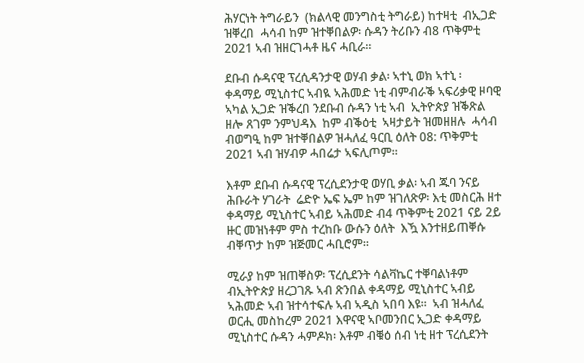ሕሃርነት ትግራይን  (ክልላዊ መንግስቲ ትግራይ) ከተዛቲ  ብኢጋድ ዝቐረበ  ሓሳብ ከም ዝተቐበልዎ፡ ሱዳን ትሪቡን ብ8 ጥቅምቲ 2021 ኣብ ዝዘርገሓቶ ዜና ሓቢራ።

ደቡብ ሱዳናዊ ፕረሲዳንታዊ ወሃብ ቃል፡ ኣተኒ ወክ ኣተኒ ፡ ቀዳማይ ሚኒስተር ኣብዪ ኣሕመድ ነቲ ብምብራቕ ኣፍሪቃዊ ዞባዊ ኣካል ኢጋድ ዝቕረበ ንደቡብ ሱዳን ነቲ ኣብ  ኢትዮጵያ ዝቕጽል ዘሎ ጸገም ንምህዳእ  ከም ብቕዕቲ  ኣዛታይት ዝመዘዘሉ  ሓሳብ ብወግዒ ከም ዝተቐበልዎ ዝሓለፈ ዓርቢ ዕለት 08: ጥቅምቲ 2021 ኣብ ዝሃብዎ ሓበሬታ ኣፍሊጦም።

እቶም ደቡብ ሱዳናዊ ፕረሲደንታዊ ወሃቢ ቃል፡ ኣብ ጁባ ንናይ ሕቡራት ሃገራት  ሬድዮ ኤፍ ኤም ከም ዝገለጽዎ፡ እቲ መስርሕ ዘተ ቀዳማይ ሚኒስተር ኣብይ ኣሕመድ ብ4 ጥቅምቲ 2021 ናይ 2ይ ዙር መዝነቶም ምስ ተረከቡ ውሱን ዕለት  እዃ እንተዘይጠቐሱ  ብቐጥታ ከም ዝጅመር ሓቢሮም።

ሚራያ ከም ዝጠቐስዎ፡ ፕረሲደንት ሳልቫኬር ተቐባልነቶም ብኢትዮጵያ ዘረጋገጹ ኣብ ጽንበል ቀዳማይ ሚኒስተር ኣብይ ኣሕመድ ኣብ ዝተሳተፍሉ ኣብ ኣዲስ ኣበባ እዩ።  ኣብ ዝሓለፈ ወርሒ መስከረም 2021 እዋናዊ ኣቦመንበር ኢጋድ ቀዳማይ ሚኒስተር ሱዳን ሓምዶክ፡ እቶም ብቑዕ ሰብ ነቲ ዘተ ፕረሲደንት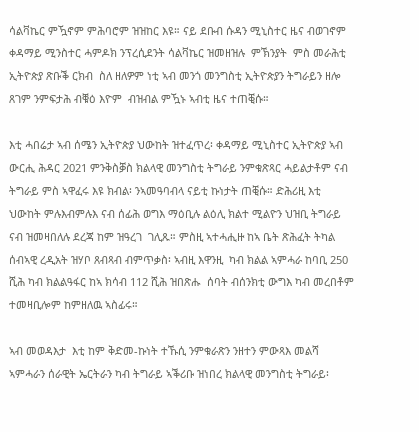ሳልቫኬር ምዃኖም ምሕባሮም ዝዝከር እዩ። ናይ ደቡብ ሱዳን ሚኒስተር ዜና ብወገኖም ቀዳማይ ሚንስተር ሓምዶክ ንፕረሲደንት ሳልቫኬር ዝመዘዝሉ  ምኽንያት  ምስ መራሕቲ ኢትዮጵያ ጽቡቕ ርክብ  ስለ ዘለዎም ነቲ ኣብ መንጎ መንግስቲ ኢትዮጵያን ትግራይን ዘሎ ጸገም ንምፍታሕ ብቑዕ እዮም  ብዝብል ምዃኑ ኣብቲ ዜና ተጠቒሱ።

እቲ ሓበሬታ ኣብ ሰሜን ኢትዮጵያ ህውከት ዝተፈጥረ፡ ቀዳማይ ሚኒስተር ኢትዮጵያ ኣብ ውርሒ ሕዳር 2021 ምንቅስቓስ ክልላዊ መንግስቲ ትግራይ ንምቁጽጻር ሓይልታቶም ናብ ትግራይ ምስ ኣዋፈሩ እዩ ክብል፡ ንኣመዓባብላ ናይቲ ኩነታት ጠቒሱ። ድሕሪዚ እቲ ህውከት ምሉእብምሉእ ናብ ሰፊሕ ወግእ ማዕቢሉ ልዕሊ ክልተ ሚልዮን ህዝቢ ትግራይ ናብ ዝመዛበለሉ ደረጃ ከም ዝዓረገ  ገሊጹ። ምስዚ ኣተሓሒዙ ከኣ ቤት ጽሕፈት ትካል ሰብኣዊ ረዲአት ዝሃቦ ጸብጻብ ብምጥቃስ፡ ኣብዚ እዋንዚ  ካብ ክልል ኣምሓራ ከባቢ 250 ሺሕ ካብ ክልልዓፋር ከኣ ክሳብ 112 ሺሕ ዝበጽሑ  ሰባት ብሰንክቲ ውግእ ካብ መረበቶም ተመዛቢሎም ከምዘለዉ ኣስፊሩ።

ኣብ መወዳእታ  እቲ ከም ቅድመ-ኩነት ተኹሲ ንምቁራጽን ንዘተን ምውጻእ መልሻ ኣምሓራን ሰራዊት ኤርትራን ካብ ትግራይ ኣቕሪቡ ዝነበረ ክልላዊ መንግስቲ ትግራይ፡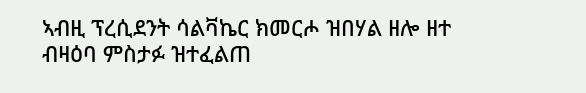ኣብዚ ፕረሲደንት ሳልቫኬር ክመርሖ ዝበሃል ዘሎ ዘተ ብዛዕባ ምስታፉ ዝተፈልጠ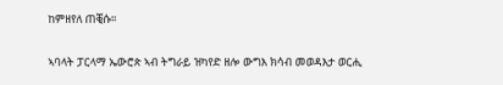ከምዘየለ ጠቒሱ።

ኣባላት ፓርላማ ኤውሮጵ ኣብ ትግራይ ዝካየድ ዘሎ ውግእ ክሳብ መወዳእታ ወርሒ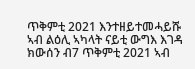ጥቅምቲ 2021 እንተዘይተመሓይሹ ኣብ ልዕሊ ኣካላት ናይቲ ውግእ እገዳ ክውሰን ብ7 ጥቅምቲ 2021 ኣብ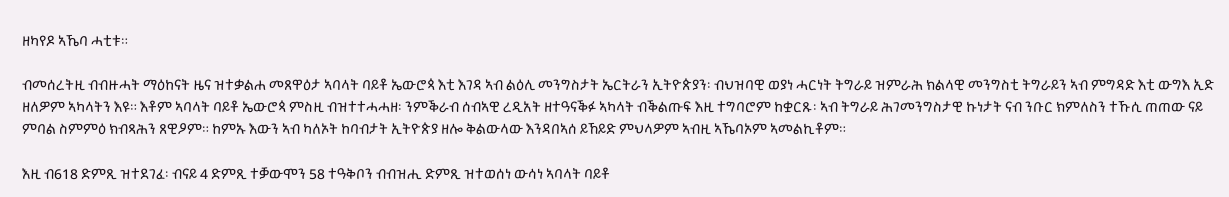ዘካየዶ ኣኼባ ሓቲቱ።

ብመሰረትዚ ብብዙሓት ማዕከናት ዜና ዝተቃልሐ መጸዋዕታ ኣባላት ባይቶ ኤውሮጳ እቲ እገዳ ኣብ ልዕሊ መንግስታት ኤርትራን ኢትዮጵያን፡ ብህዝባዊ ወያነ ሓርነት ትግራይ ዝምራሕ ክልላዊ መንግስቲ ትግራይን ኣብ ምግዳድ እቲ ውግእ ኢድ ዘለዎም ኣካላትን እዩ። እቶም ኣባላት ባይቶ ኤውሮጳ ምስዚ ብዝተተሓሓዘ፡ ንምቕራብ ሰብኣዊ ረዲአት ዘተዓናቕፉ ኣካላት ብቕልጡፍ እዚ ተግባሮም ከቋርጹ፡ ኣብ ትግራይ ሕገመንግስታዊ ኩነታት ናብ ንቡር ክምለስን ተኹሲ ጠጠው ናይ ምባል ስምምዕ ክብጻሕን ጸዊዖም። ከምኡ እውን ኣብ ካለኦት ከባብታት ኢትዮጵያ ዘሎ ቅልውላው እንዳበኣሰ ይኸይድ ምህላዎም ኣብዚ ኣኼባኦም ኣመልኪቶም።

እዚ ብ618 ድምጺ ዝተደገፈ፡ ብናይ 4 ድምጺ ተቓውሞን 58 ተዓቅቦን ብብዝሒ ድምጺ ዝተወሰነ ውሳነ ኣባላት ባይቶ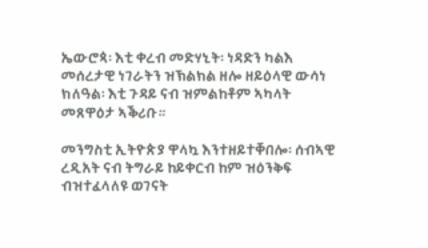ኤውሮጳ፡ እቲ ቀረብ መድሃኒት፡ ነዳድን ካልእ መሰረታዊ ነገራትን ዝኽልክል ዘሎ ዘይዕላዊ ውሳነ ክለዓል፡ እቲ ጉዳይ ናብ ዝምልከቶም ኣካላት መጸዋዕታ ኣቕሪቡ።

መንግስቲ ኢትዮጵያ ዋላኳ እንተዘይተቐበሎ፡ ሰብኣዊ ረዲአት ናብ ትግራይ ከይቀርብ ከም ዝዕንቅፍ ብዝተፈላለዩ ወገናት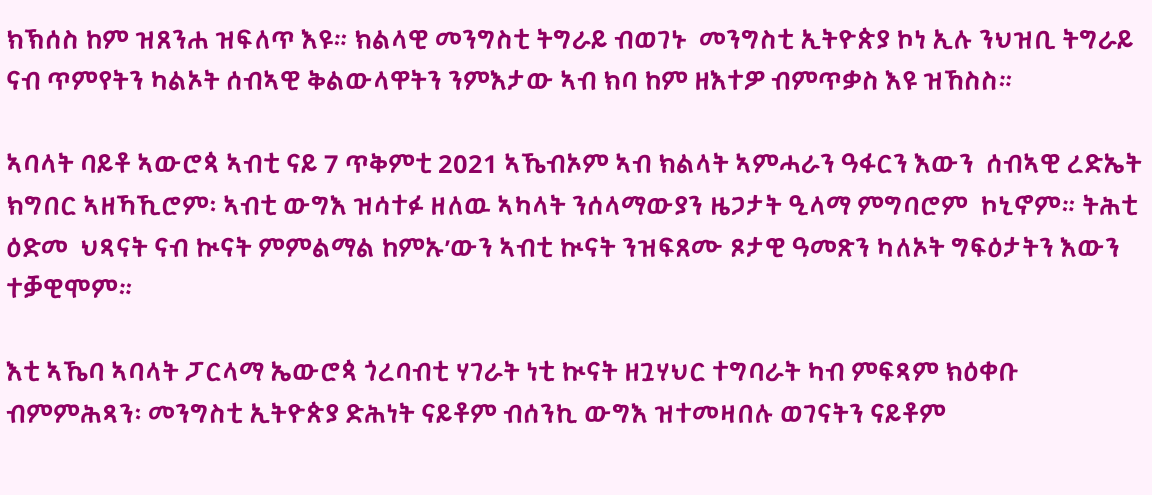ክኽሰስ ከም ዝጸንሐ ዝፍለጥ እዩ። ክልላዊ መንግስቲ ትግራይ ብወገኑ  መንግስቲ ኢትዮጵያ ኮነ ኢሉ ንህዝቢ ትግራይ ናብ ጥምየትን ካልኦት ሰብኣዊ ቅልውላዋትን ንምእታው ኣብ ክባ ከም ዘእተዎ ብምጥቃስ እዩ ዝኸስስ።

ኣባላት ባይቶ ኣውሮጳ ኣብቲ ናይ 7 ጥቅምቲ 2021 ኣኼብኦም ኣብ ክልላት ኣምሓራን ዓፋርን እውን  ሰብኣዊ ረድኤት ክግበር ኣዘኻኺሮም፡ ኣብቲ ውግእ ዝሳተፉ ዘለዉ ኣካላት ንሰላማውያን ዜጋታት ዒላማ ምግባሮም  ኮኒኖም። ትሕቲ ዕድመ  ህጻናት ናብ ኲናት ምምልማል ከምኡ’ውን ኣብቲ ኲናት ንዝፍጸሙ ጾታዊ ዓመጽን ካለኦት ግፍዕታትን እውን ተቓዊሞም።

እቲ ኣኼባ ኣባላት ፓርላማ ኤውሮጳ ጎረባብቲ ሃገራት ነቲ ኲናት ዘጓሃህር ተግባራት ካብ ምፍጻም ክዕቀቡ ብምምሕጻን፡ መንግስቲ ኢትዮጵያ ድሕነት ናይቶም ብሰንኪ ውግእ ዝተመዛበሉ ወገናትን ናይቶም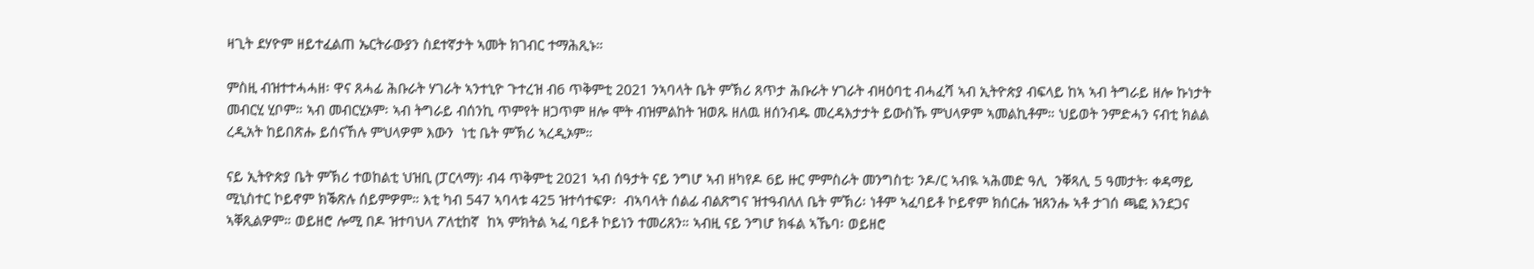ዛጊት ደሃዮም ዘይተፈልጠ ኤርትራውያን ስደተኛታት ኣመት ክገብር ተማሕጺኑ።

ምስዚ ብዝተተሓሓዘ፡ ዋና ጸሓፊ ሕቡራት ሃገራት ኣንተኒዮ ጉተረዝ ብ6 ጥቅምቲ 2021 ንኣባላት ቤት ምኽሪ ጸጥታ ሕቡራት ሃገራት ብዛዕባቲ ብሓፈሻ ኣብ ኢትዮጵያ ብፍላይ ከኣ ኣብ ትግራይ ዘሎ ኩነታት መብርሂ ሂቦም። ኣብ መብርሂኦም፡ ኣብ ትግራይ ብሰንኪ ጥምየት ዘጋጥም ዘሎ ሞት ብዝምልከት ዝወጹ ዘለዉ ዘሰንብዱ መረዳእታታት ይውስኹ ምህላዎም ኣመልኪቶም። ህይወት ንምድሓን ናብቲ ክልል ረዲአት ከይበጽሑ ይሰናኸሉ ምህላዎም እውን  ነቲ ቤት ምኽሪ ኣረዲኦም።

ናይ ኢትዮጵያ ቤት ምኽሪ ተወከልቲ ህዝቢ (ፓርላማ)፡ ብ4 ጥቅምቲ 2021 ኣብ ሰዓታት ናይ ንግሆ ኣብ ዘካየዶ 6ይ ዙር ምምስራት መንግስቲ፡ ንዶ/ር ኣብዪ ኣሕመድ ዓሊ  ንቐጻሊ 5 ዓመታት፡ ቀዳማይ ሚኒስተር ኮይኖም ክቕጽሉ ሰይምዎም። እቲ ካብ 547 ኣባላቱ 425 ዝተሳተፍዎ፡  ብኣባላት ሰልፊ ብልጽግና ዝተዓብለለ ቤት ምኽሪ፡ ነቶም ኣፈባይቶ ኮይኖም ክሰርሑ ዝጸንሑ ኣቶ ታገሰ ጫፎ እንደጋና ኣቐጺልዎም። ወይዘሮ ሎሚ በዶ ዝተባህላ ፖለቲከኛ  ከኣ ምክትል ኣፈ ባይቶ ኮይነን ተመሪጸን። ኣብዚ ናይ ንግሆ ክፋል ኣኼባ፡ ወይዘሮ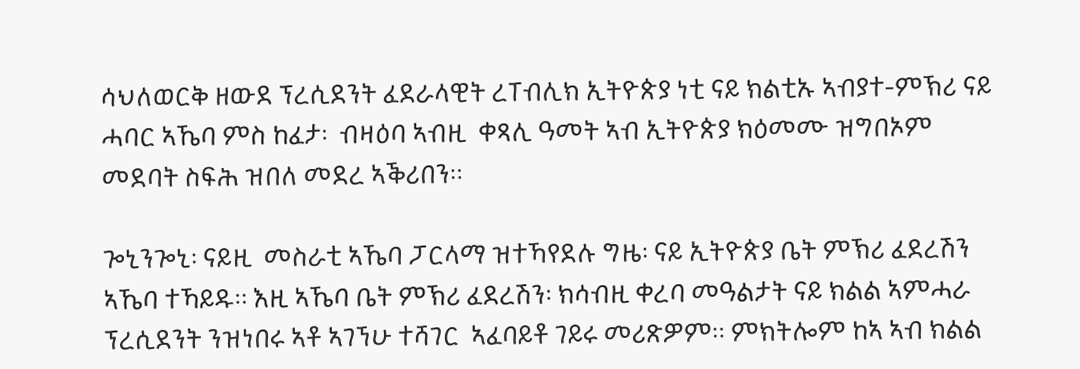ሳህለወርቅ ዘውደ ፕረሲደንት ፈደራላዊት ረፐብሊክ ኢትዮጵያ ነቲ ናይ ክልቲኡ ኣብያተ-ምኽሪ ናይ ሓባር ኣኼባ ምስ ከፈታ፡  ብዛዕባ ኣብዚ  ቀጻሊ ዓመት ኣብ ኢትዮጵያ ክዕመሙ ዝግበኦም መደባት ስፍሕ ዝበለ መደረ ኣቕሪበን።

ጐኒንጐኒ፡ ናይዚ  መስራቲ ኣኼባ ፓርላማ ዝተኻየደሉ ግዜ፡ ናይ ኢትዮጵያ ቤት ምኽሪ ፈደረሽን ኣኼባ ተኻይዱ። እዚ ኣኼባ ቤት ምኽሪ ፈደረሽን፡ ክሳብዚ ቀረባ መዓልታት ናይ ክልል ኣምሓራ ፕረሲደንት ንዝነበሩ ኣቶ ኣገኘሁ ተሻገር  ኣፈባይቶ ገይሩ መሪጽዎም። ምክትሎም ከኣ ኣብ ክልል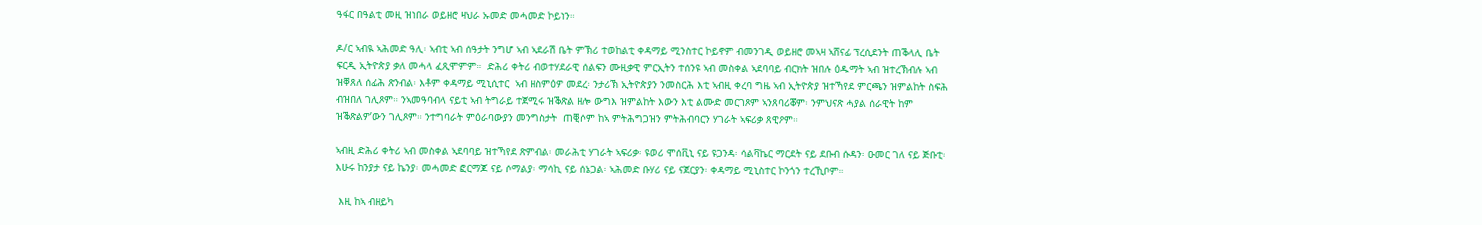ዓፋር በዓልቲ መዚ ዝነበራ ወይዘሮ ዛህራ ኡመድ መሓመድ ኮይነን።

ዶ/ር ኣብዪ ኣሕመድ ዓሊ፡ ኣብቲ ኣብ ሰዓታት ንግሆ ኣብ ኣደራሽ ቤት ምኽሪ ተወከልቲ ቀዳማይ ሚንስተር ኮይኖም ብመንገዲ ወይዘሮ መኣዛ ኣሸናፊ ፕረሲደንት ጠቕላሊ ቤት ፍርዲ ኢትዮጵያ ቃለ መሓላ ፈጺሞምም።  ድሕሪ ቀትሪ ብወተሃደራዊ ሰልፍን ሙዚቃዊ ምርኢትን ተሰንዩ ኣብ መስቀል ኣደባባይ ብርክት ዝበሉ ዕዱማት ኣብ ዝተረኽብሉ ኣብ ዝቐጸለ ሰፊሕ ጽንብል፡ እቶም ቀዳማይ ሚኒሲተር  ኣብ ዘስምዕዎ መደረ፡ ንታሪኽ ኢትዮጵያን ንመስርሕ እቲ ኣብዚ ቀረባ ግዜ ኣብ ኢትዮጵያ ዝተኻየደ ምርጫን ዝምልከት ስፍሕ ብዝበለ ገሊጾም። ንኣመዓባብላ ናይቲ ኣብ ትግራይ ተጀሚሩ ዝቕጽል ዘሎ ውግእ ዝምልከት እውን እቲ ልሙድ መርገጾም ኣንጸባሪቖም፡ ንምህናጽ ሓያል ሰራዊት ከም ዝቕጽልዎ’ውን ገሊጾም። ንተግባራት ምዕራባውያን መንግስታት  ጠቒሶም ከኣ ምትሕግጋዝን ምትሕብባርን ሃገራት ኣፍሪቃ ጸዊዖም።

ኣብዚ ድሕሪ ቀትሪ ኣብ መስቀል ኣደባባይ ዝተኻየደ ጽምብል፡ መራሕቲ ሃገራት ኣፍሪቃ፡ ዩወሪ ሞሰቪኒ ናይ ዩጋንዳ፡ ሳልቫኬር ማርደት ናይ ደቡብ ሱዳን፡ ዑመር ገለ ናይ ጅቡቲ፡ እሁሩ ከንያታ ናይ ኬንያ፡ መሓመድ ፎርማጆ ናይ ሶማልያ፡ ማሳኪ ናይ ሰኔጋል፡ ኣሕመድ ቡሃሪ ናይ ናጀርያን፡ ቀዳማይ ሚኒስተር ኮንጎን ተረኺቦም።

 እዚ ከኣ ብዘይካ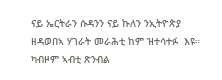ናይ ኤርትራን ሱዳንን ናይ ኩለን ንኢትዮጵያ ዘዳወበኣ ሃገራት መራሕቲ ከም ዝተሳተፉ  እዩ። ካብዞም ኣብቲ ጽንብል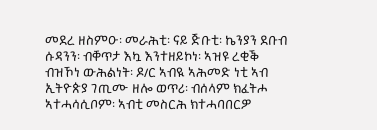መደረ ዘስምዑ፡ መራሕቲ፡ ናይ ጅቡቲ፡ ኬንያን ደቡብ ሱዳንን፡ ብቐጥታ እኳ እንተዘይኮነ፡ ኣዝዩ ረቂቕ ብዝኾነ ውሕልነት፡ ዶ/ር ኣብዪ ኣሕመድ ነቲ ኣብ ኢትዮጵያ ገጢሙ ዘሎ ወጥሪ፡ ብሰላም ክፈትሖ ኣተሓሳሲቦም፡ ኣብቲ መስርሕ ክተሓባበርዎ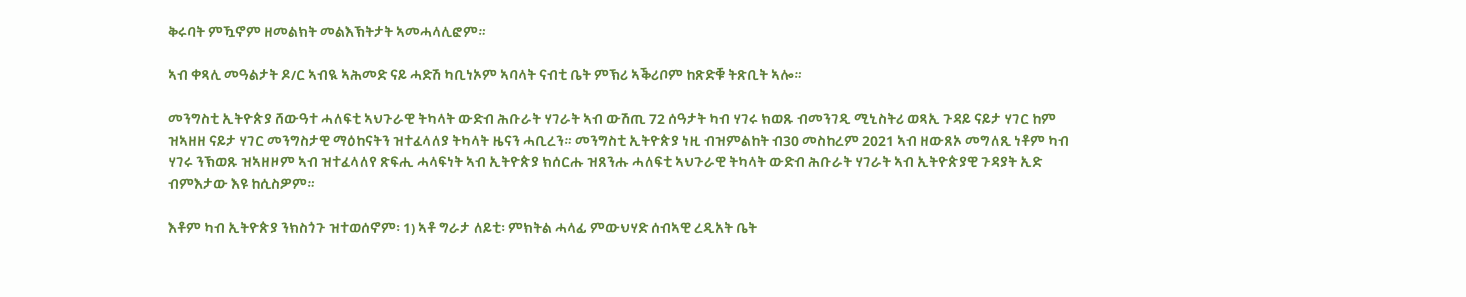ቅሩባት ምዃኖም ዘመልክት መልእኽትታት ኣመሓላሊፎም።

ኣብ ቀጻሊ መዓልታት ዶ/ር ኣብዪ ኣሕመድ ናይ ሓድሽ ካቢነኦም ኣባላት ናብቲ ቤት ምኽሪ ኣቕሪቦም ከጽድቑ ትጽቢት ኣሎ።

መንግስቲ ኢትዮጵያ ሸውዓተ ሓለፍቲ ኣህጉራዊ ትካላት ውድብ ሕቡራት ሃገራት ኣብ ውሽጢ 72 ሰዓታት ካብ ሃገሩ ክወጹ ብመንገዲ ሚኒስትሪ ወጻኢ ጉዳይ ናይታ ሃገር ከም ዝኣዘዘ ናይታ ሃገር መንግስታዊ ማዕከናትን ዝተፈላለያ ትካላት ዜናን ሓቢረን። መንግስቲ ኢትዮጵያ ነዚ ብዝምልከት ብ30 መስከረም 2021 ኣብ ዘውጸኦ መግለጺ ነቶም ካብ ሃገሩ ንኽወጹ ዝኣዘዞም ኣብ ዝተፈላለየ ጽፍሒ ሓላፍነት ኣብ ኢትዮጵያ ክሰርሑ ዝጸንሑ ሓለፍቲ ኣህጉራዊ ትካላት ውድብ ሕቡራት ሃገራት ኣብ ኢትዮጵያዊ ጉዳያት ኢድ ብምእታው እዩ ከሲስዎም።

እቶም ካብ ኢትዮጵያ ንክስጎጉ ዝተወሰኖም፡ 1) ኣቶ ግራታ ለይቲ፡ ምክትል ሓላፊ ምውህሃድ ሰብኣዊ ረዲአት ቤት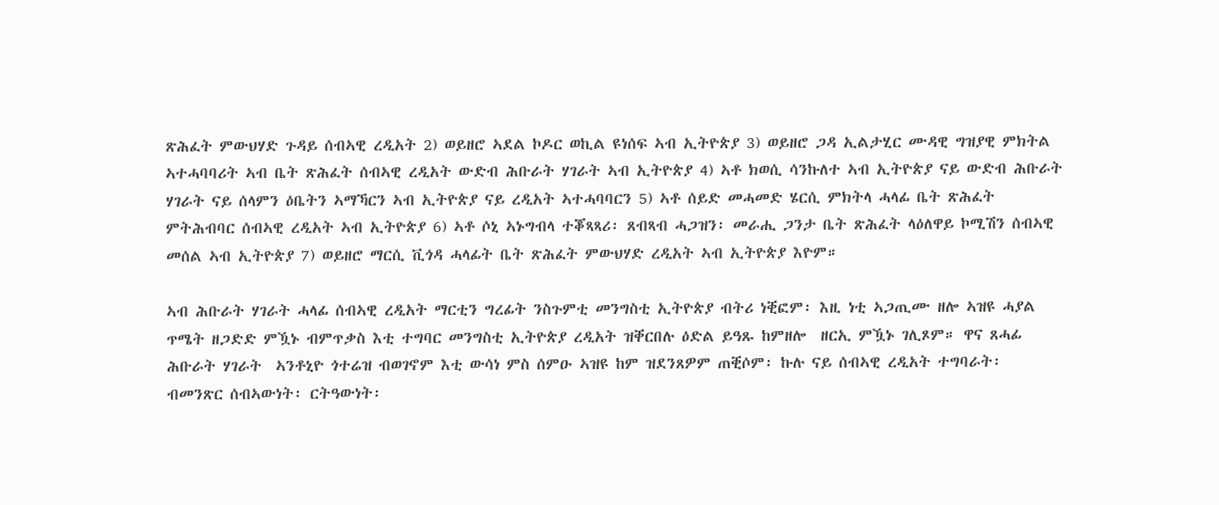ጽሕፈት ምውህሃድ ጉዳይ ሰብኣዊ ረዲአት 2) ወይዘሮ ኣደል ኮዶር ወኪል ዩነሰፍ ኣብ ኢትዮጵያ 3) ወይዘሮ ጋዳ ኢልታሂር ሙዳዊ ግዝያዊ ምክትል ኣተሓባባሪት ኣብ ቤት ጽሕፈት ሰብኣዊ ረዲአት ውድብ ሕቡራት ሃገራት ኣብ ኢትዮጵያ 4) ኣቶ ክወሲ ሳንኩለተ ኣብ ኢትዮጵያ ናይ ውድብ ሕቡራት ሃገራት ናይ ሰላምን ዕቤትን ኣማኻርን ኣብ ኢትዮጵያ ናይ ረዲአት ኣተሓባባርን 5) ኣቶ ሰይድ መሓመድ ሄርሲ ምክትላ ሓላፊ ቤት ጽሕፈት ምትሕብባር ሰብኣዊ ረዲአት ኣብ ኢትዮጵያ 6) ኣቶ ሶኒ ኣኑግብላ ተቖጻጻሪ፡ ጸብጻብ ሓጋዝን፡ መራሒ ጋንታ ቤት ጽሕፈት ላዕለዋይ ኮሚሽን ሰብኣዊ መሰል ኣብ ኢትዮጵያ 7) ወይዘሮ ማርሲ ቪጎዳ ሓላፊት ቤት ጽሕፈት ምውህሃድ ረዲአት ኣብ ኢትዮጵያ እዮም።

ኣብ ሕቡራት ሃገራት ሓላፊ ሰብኣዊ ረዲአት ማርቲን ግረፊት ንስጉምቲ መንግስቲ ኢትዮጵያ ብትሪ ነቒፎም፡ እዚ ነቲ ኣጋጢሙ ዘሎ ኣዝዩ ሓያል ጥሜት ዘጋድድ ምዃኑ ብምጥቃስ እቲ ተግባር መንግስቲ ኢትዮጵያ ረዲአት ዝቐርበሉ ዕድል ይዓጹ ከምዘሎ  ዘርኢ ምዃኑ ገሊጾም። ዋና ጸሓፊ ሕቡራት ሃገራት  ኣንቶኒዮ ጎተሬዝ ብወገኖም እቲ ውሳነ ምስ ሰምዑ ኣዝዩ ከም ዝደንጸዎም ጠቒሶም፡ ኩሉ ናይ ሰብኣዊ ረዲአት ተግባራት፡ ብመንጽር ሰብኣውነት፡ ርትዓውነት፡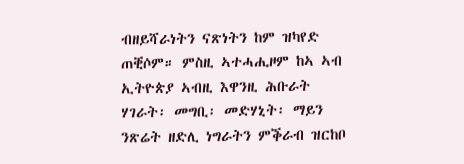ብዘይሻራነትን ናጽነትን ከም ዝካየድ ጠቒሶም። ምስዚ ኣተሓሒዞም ከኣ ኣብ ኢትዮጵያ ኣብዚ እዋንዚ ሕቡራት ሃገራት፡ መግቢ፡ መድሃኒት፡ ማይን ንጽሬት ዘድሊ ነግራትን ምቕራብ ዝርከቦ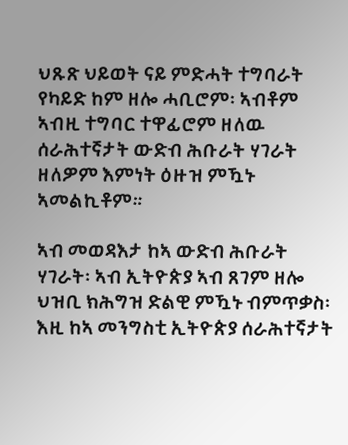ህጹጽ ህይወት ናይ ምድሓት ተግባራት የካይድ ከም ዘሎ ሓቢሮም፡ ኣብቶም ኣብዚ ተግባር ተዋፊሮም ዘለዉ ሰራሕተኛታት ውድብ ሕቡራት ሃገራት ዘለዎም እምነት ዕዙዝ ምዃኑ ኣመልኪቶም።

ኣብ መወዳእታ ከኣ ውድብ ሕቡራት ሃገራት፡ ኣብ ኢትዮጵያ ኣብ ጸገም ዘሎ ህዝቢ ክሕግዝ ድልዊ ምዃኑ ብምጥቃስ፡ እዚ ከኣ መንግስቲ ኢትዮጵያ ሰራሕተኛታት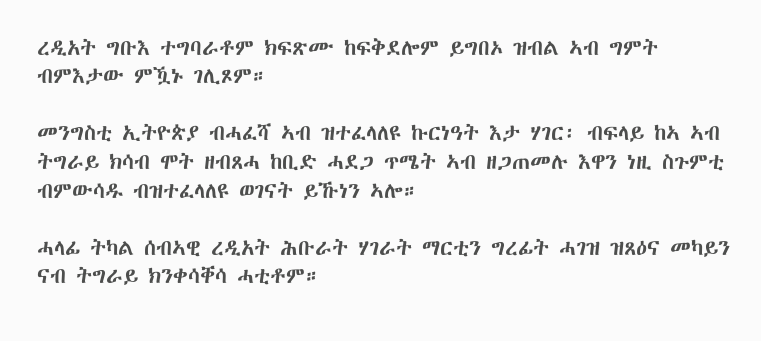ረዲአት ግቡእ ተግባራቶም ክፍጽሙ ከፍቅደሎም ይግበኦ ዝብል ኣብ ግምት ብምእታው ምዃኑ ገሊጾም።

መንግስቲ ኢትዮጵያ ብሓፈሻ ኣብ ዝተፈላለዩ ኩርነዓት እታ ሃገር፡ ብፍላይ ከኣ ኣብ ትግራይ ክሳብ ሞት ዘብጸሓ ከቢድ ሓደጋ ጥሜት ኣብ ዘጋጠመሉ እዋን ነዚ ስጉምቲ ብምውሳዱ ብዝተፈላለዩ ወገናት ይኹነን ኣሎ።

ሓላፊ ትካል ሰብኣዊ ረዲአት ሕቡራት ሃገራት ማርቲን ግረፊት ሓገዝ ዝጸዕና መካይን ናብ ትግራይ ክንቀሳቐሳ ሓቲቶም።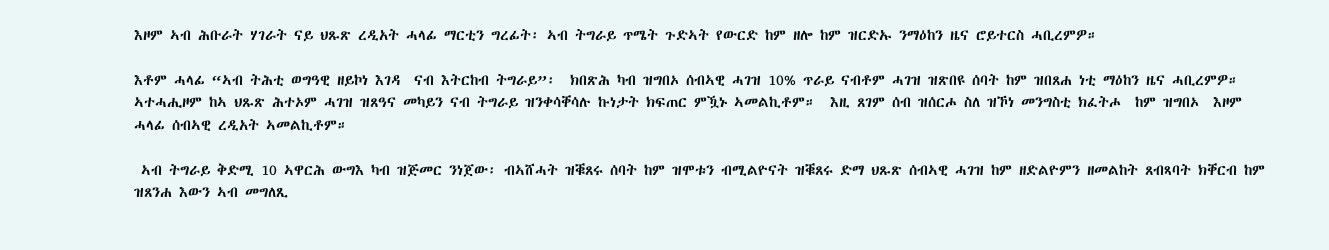እዞም ኣብ ሕቡራት ሃገራት ናይ ህጹጽ ረዲአት ሓላፊ ማርቲን ግረፊት፡ ኣብ ትግራይ ጥሜት ጉድኣት የውርድ ከም ዘሎ ከም ዝርድኡ ንማዕከን ዜና ሮይተርስ ሓቢረምዎ።

እቶም ሓላፊ “ኣብ ትሕቲ ወግዓዊ ዘይኮነ እገዳ  ናብ እትርከብ ትግራይ”፡  ክበጽሕ ካብ ዝግበኦ ሰብኣዊ ሓገዝ 10% ጥራይ ናብቶም ሓገዝ ዝጽበዩ ሰባት ከም ዝበጸሐ ነቲ ማዕከን ዜና ሓቢረምዎ። ኣተሓሒዞም ከኣ ህጹጽ ሕተኦም ሓገዝ ዝጸዓና መካይን ናብ ትግራይ ዝንቀሳቐሳሉ ኩነታት ክፍጠር ምዃኑ ኣመልኪቶም።  እዚ ጸገም ሰብ ዝሰርሖ ስለ ዝኾነ መንግስቲ ክፈትሖ  ከም ዝግበኦ  እዞም ሓላፊ ሰብኣዊ ረዲአት ኣመልኪቶም።

 ኣብ ትግራይ ቅድሚ 10 ኣዋርሕ ውግእ ካብ ዝጅመር ንነጀው፡ ብኣሸሓት ዝቑጸሩ ሰባት ከም ዝሞቱን ብሚልዮናት ዝቑጸሩ ድማ ህጹጽ ሰብኣዊ ሓገዝ ከም ዘድልዮምን ዘመልከት ጸብጻባት ክቐርብ ከም ዝጸንሐ እውን ኣብ መግለጺ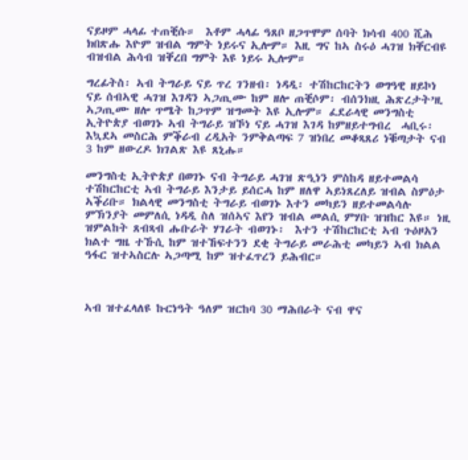ናይዞም ሓላፊ ተጠቒሱ።  እቶም ሓላፊ ዓጸቦ ዘጋጥሞም ሰባት ክሳብ 400 ሺሕ ክበጽሑ እዮም ዝብል ግምት ነይሩና ኢሎም። እዚ ግና ከኣ ስሩዕ ሓገዝ ክቐርብዩ ብዝብል ሕሳብ ዝቐረበ ግምት እዩ ነይሩ ኢሎም።

ግረፊትስ፡ ኣብ ትግራይ ናይ ጥረ ገንዘብ፡ ነዳዲ፡ ተሽከርከርትን ወግዓዊ ዘይኮነ ናይ ሰብኣዊ ሓገዝ እገዳን ኣጋጢሙ ከም ዘሎ ጠቒሶም፡ ብሰንክዚ ሕጽረታት’ዚ  ኣጋጢሙ ዘሎ ጥሜት ከጋጥም ዝግመት እዩ ኢሎም። ፈደራላዊ መንግስቲ ኢትዮጵያ ብወገኑ ኣብ ትግራይ ዝኾነ ናይ ሓገዝ እገዳ ከምዘይተግብረ  ሓቢሩ፡ እኳደኣ መስርሕ ምቕራብ ረዲአት ንምቅልጣፍ 7 ዝነበረ መቆጻጸሪ ነቑጣታት ናብ 3 ከም ዘውረዶ ክገልጽ እዩ ጸኒሑ።

መንግስቲ ኢትዮጵያ በወገኑ ናብ ትግራይ ሓገዝ ጽዒነን ምስከዳ ዘይተመልሳ ተሽከርከርቲ ኣብ ትግራይ እንታይ ይሰርሓ ከም ዘለዋ ኣይነጸረለይ ዝብል ስምዕታ ኣቕሪቡ። ክልላዊ መንግስቲ ትግራይ ብወገኑ እተን መካይን ዘይተመልሳሉ ምኽንያት መምለሲ ነዳዲ ስለ ዝሰኣና እየን ዝብል መልሲ ምሃቡ ዝዝከር እዩ። ነዚ ዝምልከት ጸብጻብ ሑቡራት ሃገራት ብወገኑ፡  እተን ተሽከርከርቲ ኣብ ጉዕዞአን ክልተ ግዜ ተኹሲ ከም ዝተኸፍተንን ደቂ ትግራይ መራሕቲ መካይን ኣብ ክልል ዓፋር ዝተኣስርሉ ኣጋጣሚ ከም ዝተፈጥረን ይሕብር።



ኣብ ዝተፈላለዩ ኩርነዓት ዓለም ዝርከባ 30 ማሕበራት ናብ ዋና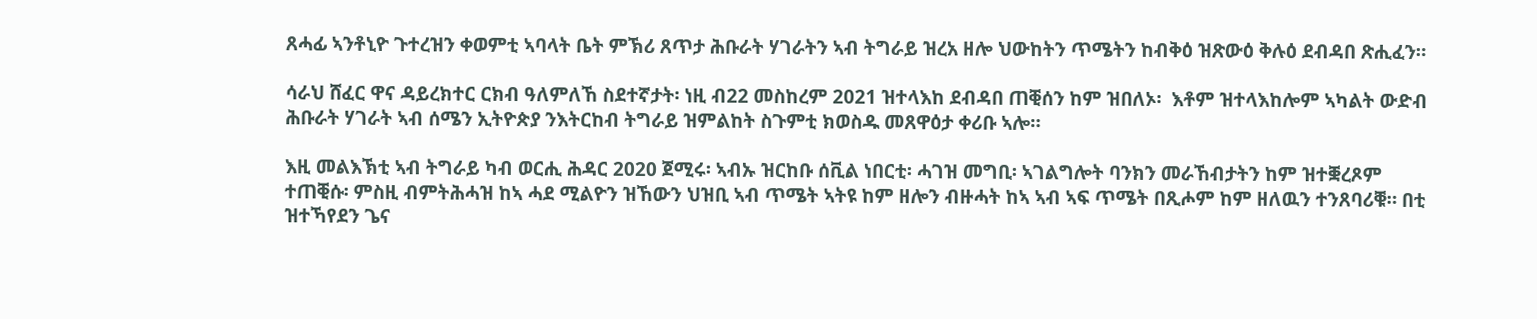ጸሓፊ ኣንቶኒዮ ጉተረዝን ቀወምቲ ኣባላት ቤት ምኽሪ ጸጥታ ሕቡራት ሃገራትን ኣብ ትግራይ ዝረአ ዘሎ ህውከትን ጥሜትን ከብቅዕ ዝጽውዕ ቅሉዕ ደብዳበ ጽሒፈን።

ሳራህ ሸፈር ዋና ዳይረክተር ርክብ ዓለምለኸ ስደተኛታት፡ ነዚ ብ22 መስከረም 2021 ዝተላእከ ደብዳበ ጠቒሰን ከም ዝበለኦ፡  እቶም ዝተላእከሎም ኣካልት ውድብ ሕቡራት ሃገራት ኣብ ሰሜን ኢትዮጵያ ንእትርከብ ትግራይ ዝምልከት ስጉምቲ ክወስዱ መጸዋዕታ ቀሪቡ ኣሎ።

እዚ መልእኽቲ ኣብ ትግራይ ካብ ወርሒ ሕዳር 2020 ጀሚሩ፡ ኣብኡ ዝርከቡ ሰቪል ነበርቲ፡ ሓገዝ መግቢ፡ ኣገልግሎት ባንክን መራኸብታትን ከም ዝተቛረጾም ተጠቒሱ፡ ምስዚ ብምትሕሓዝ ከኣ ሓደ ሚልዮን ዝኸውን ህዝቢ ኣብ ጥሜት ኣትዩ ከም ዘሎን ብዙሓት ከኣ ኣብ ኣፍ ጥሜት በጺሖም ከም ዘለዉን ተንጸባሪቑ። በቲ ዝተኻየደን ጌና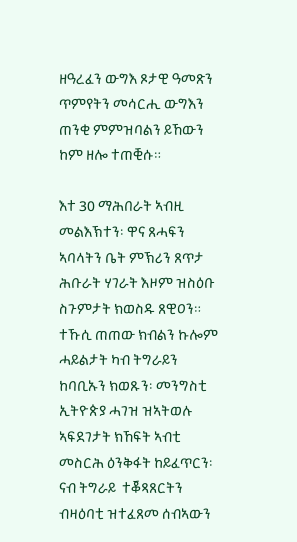ዘዓረፈን ውግእ ጾታዊ ዓመጽን ጥምየትን መሳርሒ ውግእን ጠንቂ ምምዝባልን ይኸውን ከም ዘሎ ተጠቒሱ።

እተ 30 ማሕበራት ኣብዚ መልእኽተን፡ ዋና ጸሓፍን ኣባላትን ቤት ምኽሪን ጸጥታ ሕቡራት ሃገራት እዞም ዝስዕቡ ስጉምታት ክወስዱ ጸዊዐን። ተኹሲ ጠጠው ክብልን ኩሎም ሓይልታት ካብ ትግራይን ከባቢኡን ክወጹን፡ መንግስቲ ኢትዮጵያ ሓገዝ ዝኣትወሉ ኣፍደገታት ክኸፍት ኣብቲ መስርሕ ዕንቅፋት ከይፈጥርን፡ ናብ ትግራይ  ተቖጻጸርትን ብዛዕባቲ ዝተፈጸመ ሰብኣውን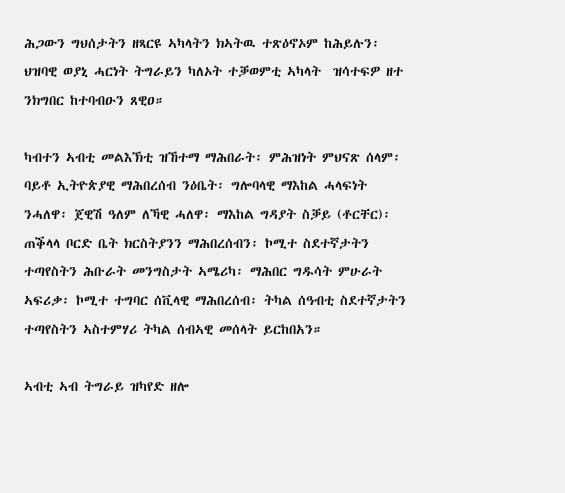ሕጋውን ግህሰታትን ዘጻርዩ ኣካላትን ክኣትዉ ተጽዕኖኦም ከሕይሉን፡ ህዝባዊ ወያኒ ሓርነት ትግራይን ካለኦት ተቓወምቲ ኣካላት  ዝሳተፍዎ ዘተ ንክግበር ከተባብዑን ጸዊዐ።

ካብተን ኣብቲ መልእኽቲ ዝኸተማ ማሕበራት፡ ምሕዝነት ምህናጽ ሰላም፡ ባይቶ ኢትዮጵያዊ ማሕበረሰብ ንዕቤት፡ ግሎባላዊ ማእከል ሓላፍነት ንሓለዋ፡ ጀዊሽ ዓለም ለኻዊ ሓለዋ፡ ማእከል ግዳያት ስቓይ (ቶርቸር)፡ ጠቕላላ ቦርድ ቤት ክርስትያንን ማሕበረሰብን፡ ኮሚተ ስደተኛታትን ተጣየስትን ሕቡራት መንግስታት ኣሜሪካ፡ ማሕበር ግዱሳት ምሁራት ኣፍሪቃ፡ ኮሚተ ተግባር ሰቪላዊ ማሕበረሰብ፡ ትካል ሰዓብቲ ስደተኛታትን ተጣየስትን ኣስተምሃሪ ትካል ሰብኣዊ መሰላት ይርከበአን።

ኣብቲ ኣብ ትግራይ ዝካየድ ዘሎ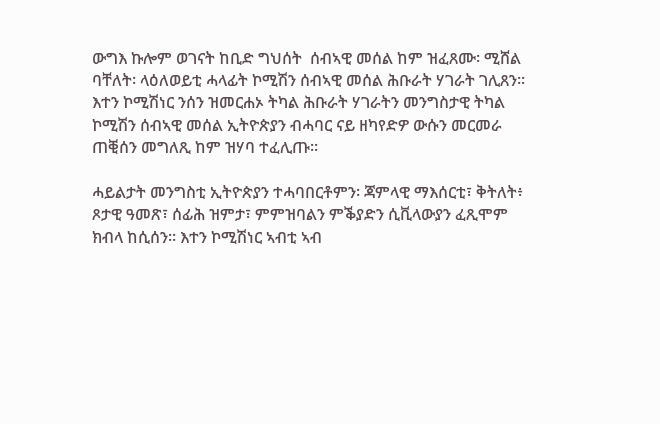ውግእ ኩሎም ወገናት ከቢድ ግህሰት  ሰብኣዊ መሰል ከም ዝፈጸሙ፡ ሚሸል ባቸለት፡ ላዕለወይቲ ሓላፊት ኮሚሽን ሰብኣዊ መሰል ሕቡራት ሃገራት ገሊጸን። እተን ኮሚሽነር ንሰን ዝመርሐኦ ትካል ሕቡራት ሃገራትን መንግስታዊ ትካል ኮሚሽን ሰብኣዊ መሰል ኢትዮጵያን ብሓባር ናይ ዘካየድዎ ውሱን መርመራ ጠቒሰን መግለጺ ከም ዝሃባ ተፈሊጡ።

ሓይልታት መንግስቲ ኢትዮጵያን ተሓባበርቶምን፡ ጃምላዊ ማእሰርቲ፣ ቅትለት፥ ጾታዊ ዓመጽ፣ ሰፊሕ ዝምታ፣ ምምዝባልን ምቕያድን ሲቪላውያን ፈጺሞም ክብላ ከሲሰን። እተን ኮሚሽነር ኣብቲ ኣብ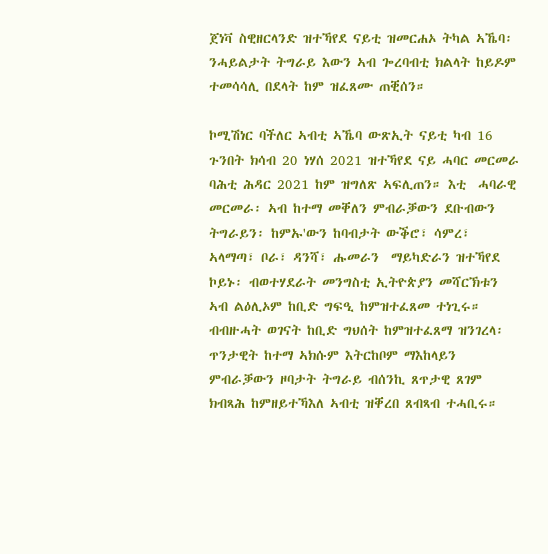ጀነቫ ስዊዘርላንድ ዝተኻየደ ናይቲ ዝመርሐኦ ትካል ኣኼባ፡ ንሓይልታት ትግራይ እውን ኣብ ጐረባብቲ ክልላት ከይዶም ተመሳሳሊ በደላት ከም ዝፈጸሙ ጠቒሰን።

ኮሚሽነር ባችለር ኣብቲ ኣኼባ ውጽኢት ናይቲ ካብ 16 ጉንበት ክሳብ 20 ነሃሰ 2021 ዝተኻየደ ናይ ሓባር መርመራ ባሕቲ ሕዳር 2021 ከም ዝግለጽ ኣፍሊጠን። እቲ  ሓባራዊ መርመራ፡ ኣብ ከተማ መቐለን ምብራቓውን ደቡብውን ትግራይን፡ ከምኡ'ውን ከባብታት ውቕሮ፣ ሳምረ፣ ኣላማጣ፣ ቦራ፣ ዳንሻ፣ ሑመራን  ማይካድራን ዝተኻየደ ኮይኑ፡ ብወተሃደራት መንግስቲ ኢትዮጵያን መሻርኽቱን ኣብ ልዕሊኦም ከቢድ ግፍዒ ከምዝተፈጸመ ተነጊሩ። ብብዙሓት ወገናት ከቢድ ግህሰት ከምዝተፈጸማ ዝንገረላ፡ ጥንታዊት ከተማ ኣክሱም እትርከቦም ማእከላይን  ምብራቓውን ዞባታት ትግራይ ብሰንኪ ጸጥታዊ ጸገም ክብጻሕ ከምዘይተኻእለ ኣብቲ ዝቐረበ ጸብጻብ ተሓቢሩ።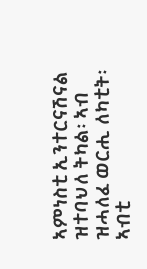ኣምነስቲ ኢንተርናሽናል ዝተባህለ ትካል፡ ኣብ ዝሓለፈ ወርሒ ለካቲት፡ ኣብቲ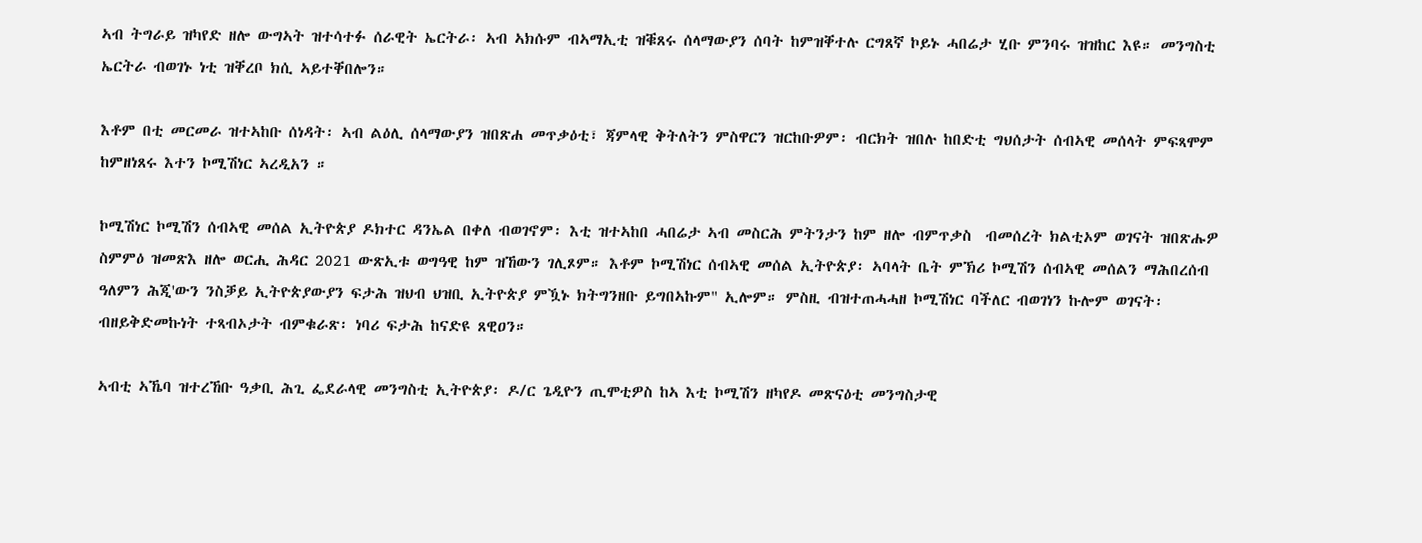ኣብ ትግራይ ዝካየድ ዘሎ ውግኣት ዝተሳተፉ ሰራዊት ኤርትራ፡ ኣብ ኣክሱም ብኣማኢቲ ዝቑጸሩ ሰላማውያን ሰባት ከምዝቐተሉ ርግጸኛ ኮይኑ ሓበሬታ ሂቡ ምንባሩ ዝዝከር እዩ። መንግስቲ ኤርትራ ብወገኑ ነቲ ዝቐረቦ ክሲ ኣይተቐበሎን።

እቶም በቲ መርመራ ዝተኣከቡ ሰነዳት፡ ኣብ ልዕሊ ሰላማውያን ዝበጽሐ መጥቃዕቲ፣ ጃምላዊ ቅትለትን ምስዋርን ዝርከቡዎም፡ ብርክት ዝበሉ ከበድቲ ግህሰታት ሰብኣዊ መሰላት ምፍጻሞም ከምዘነጸሩ እተን ኮሚሽነር ኣረዲአን ።

ኮሚሽነር ኮሚሽን ሰብኣዊ መሰል ኢትዮጵያ ዶክተር ዳንኤል በቀለ ብወገኖም፡ እቲ ዝተኣከበ ሓበሬታ ኣብ መስርሕ ምትንታን ከም ዘሎ ብምጥቃስ  ብመሰረት ክልቲኦም ወገናት ዝበጽሑዎ ስምምዕ ዝመጽእ ዘሎ ወርሒ ሕዳር 2021 ውጽኢቱ ወግዓዊ ከም ዝኸውን ገሊጾም። እቶም ኮሚሽነር ሰብኣዊ መሰል ኢትዮጵያ፡ ኣባላት ቤት ምኽሪ ኮሚሽን ሰብኣዊ መሰልን ማሕበረሰብ ዓለምን ሕጂ'ውን ንስቓይ ኢትዮጵያውያን ፍታሕ ዝህብ ህዝቢ ኢትዮጵያ ምዃኑ ክትግንዘቡ ይግበኣኩም" ኢሎም። ምስዚ ብዝተጠሓሓዘ ኮሚሽነር ባችለር ብወገነን ኩሎም ወገናት፡ ብዘይቅድመኩነት ተጻብኦታት ብምቁራጽ፡ ነባሪ ፍታሕ ከናድዩ ጸዊዐን።

ኣብቲ ኣኼባ ዝተረኸቡ ዓቃቢ ሕጊ ፌደራላዊ መንግስቲ ኢትዮጵያ፡ ዶ/ር ጌዲዮን ጢሞቲዎስ ከኣ እቲ ኮሚሽን ዘካየዶ መጽናዕቲ መንግስታዊ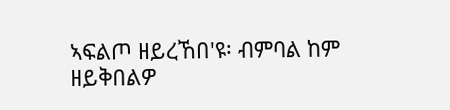ኣፍልጦ ዘይረኸበ'ዩ፡ ብምባል ከም ዘይቅበልዎ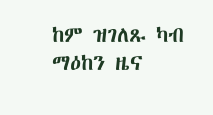ከም ዝገለጹ ካብ ማዕከን ዜና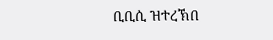ቢቢሲ ዝተረኽበ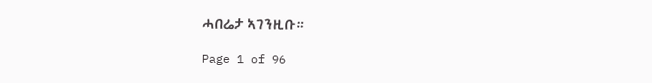ሓበሬታ ኣገንዚቡ።

Page 1 of 96